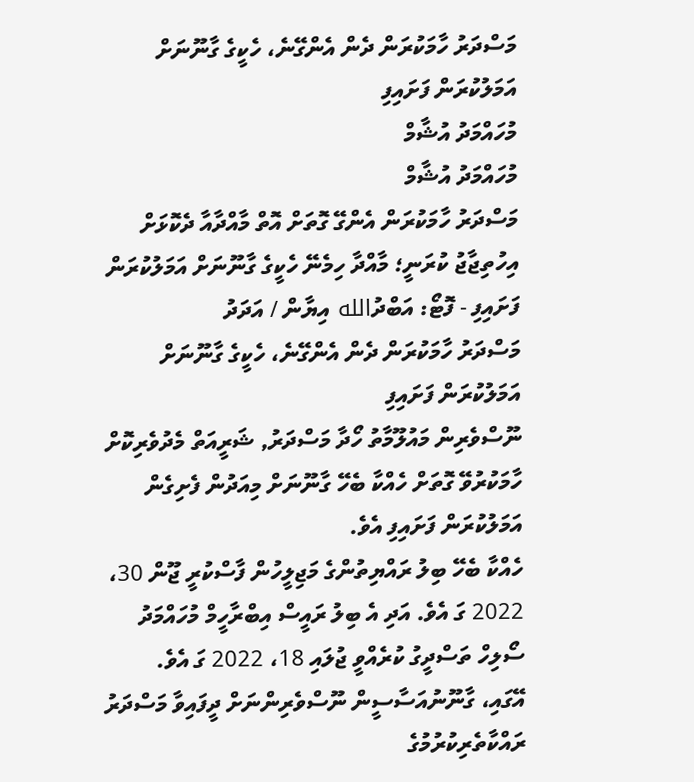މަސްދަރު ހާމަކުރަން ދެން އެންގޭނެ، ހެކީގެ ގާނޫނަށް އަމަލުކުރަން ފަށައިފި
މުހައްމަދު އުޝާމް
މުހައްމަދު އުޝާމް
މަސްދަރު ހާމަކުރަން އެންގޭ ގޮތަށް އޮތް މާއްދާއާ ދެކޮޅަށް އިހުތިޖާޖު ކުރަނީ؛ މާއްދާ ހިމެނޭ ހެކީގެ ގާނޫނަށް އަމަލުކުރަން ފަށައިފި - ފޮޓޯ: އަބްދުالله އިޔާން / އަދަދު
މަސްދަރު ހާމަކުރަން ދެން އެންގޭނެ، ހެކީގެ ގާނޫނަށް އަމަލުކުރަން ފަށައިފި
ނޫސްވެރިން މައުލޫމާތު ހޯދާ މަސްދަރު, ޝަރީއަތް މެދުވެރިކޮށް ހާމަކުރުވޭ ގޮތަށް ހެއްކާ ބެހޭ ގާނޫނަށް މިއަދުން ފެށިގެން އަމަލުކުރަން ފަށައިފި އެވެ.
ހެއްކާ ބެހޭ ބިލު ރައްޔިތުންގެ މަޖިލީހުން ފާސްކުރީ ޖޫން 30، 2022 ގަ އެވެ. އަދި އެ ބިލު ރައީސް އިބްރާހީމް މުހައްމަދު ސޯލިހް ތަސްދީގު ކުރެއްވީ ޖުލައި 18، 2022 ގަ އެވެ.
އޭގައި، ގާނޫނުއަސާސީން ނޫސްވެރިންނަށް ދީފައިވާ މަސްދަރު ރައްކާތެރިކުރުމުގެ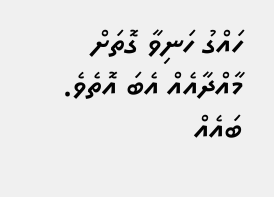ހައްގު ހަނިވާ ގޮތަށް މާއްދާއެއް އެބަ އޮތެވެ. ބައެއް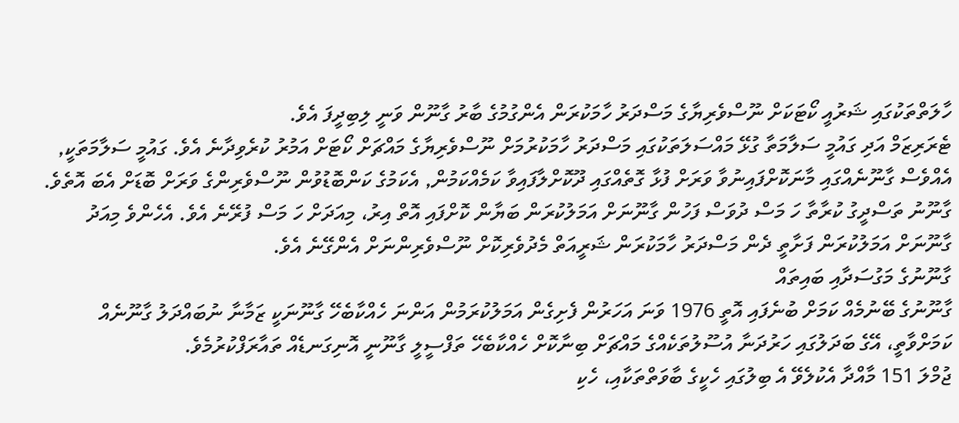ހާލަތްތަކުގައި ޝަރުއީ ކޯޓަކަށް ނޫސްވެރިޔާގެ މަސްދަރު ހާމަކުރަން އެންގުމުގެ ބާރު ގާނޫން ވަނީ ލިބިދީފަ އެވެ.
ޓެރަރިޒަމް އަދި ގައުމީ ސަލާމަތާ ގުޅޭ މައްސަލަތަކުގައި މަސްދަރު ހާމަކުރުމަށް ނޫސްވެރިޔާގެ މައްޗަށް ކޯޓަށް އަމުރު ކުރެވިދާނެ އެވެ. ގައުމީ ސަލާމަތަކީ, އެއްވެސް ގާނޫނެއްގައި މާނަކޮށްފައިނުވާ ވަރަށް ފުޅާ ގޮތެއްގައި ދޫކޮށްލާފައިވާ ކަމެއްކަމުން, އެކަމުގެ ކަންބޮޑުވުން ނޫސްވެރިންގެ ވަރަށް ބޮޑަށް އެބަ އޮތެވެ.
ގާނޫނު ތަސްދީގު ކުރާތާ ހަ މަސް ދުވަސް ފަހުން ގާނޫނަށް އަމަލުކުރަން ބަޔާން ކޮށްފައި އޮތް އިރު، މިއަދަށް ހަ މަސް ފުރޭނެ އެވެ. އެހެންވެ މިއަދު ގާނޫނަށް އަމަލުކުރަން ފަށާތީ ދެން މަސްދަރު ހާމަކުރަން ޝަރީއަތް މެދުވެރިކޮށް ނޫސްވެރިންނަށް އެންގޭނެ އެވެ.
ގާނޫނުގެ މަގުސަދާއި ބައިތައް
ގާނޫނުގެ ބޭނުމެއް ކަމަށް ބުނެފައި އޮތީ 1976 ވަނަ އަހަރުން ފެށިގެން އަމަލުކުރަމުން އަންނަ ހެއްކާބެހޭ ގާނޫނަކީ ޒަމާނާ ނުބައްދަލު ގާނޫނެއް ކަމަށްވާތީ، އޭގެ ބަދަލުގައި ހަރުދަނާ އުސޫލުތަކެއްގެ މައްޗަށް ބިނާކޮށް ހެއްކާބެހޭ ތަފްސީލީ ގާނޫނީ އޮނިގަނޑެއް ތައާރަފްކުރުމެވެ.
ޖުމްލަ 151 މާއްދާ އެކުލެވޭ އެ ބިލުގައި ހެކީގެ ބާވަތްތަކާއި، ހެކި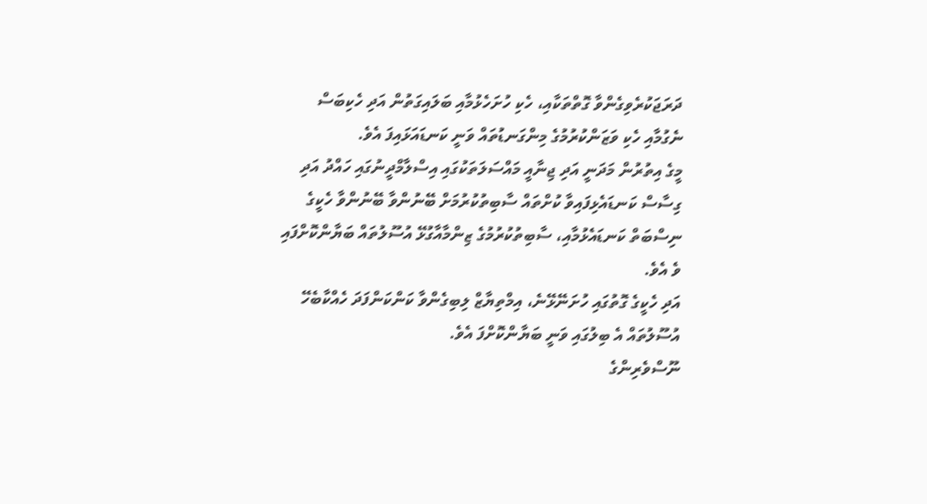ދަރަޖަކުރެވިގެންވާ ގޮތްތަކާއި، ހެކި ހުށަހެޅުމާއި ބަލައިގަތުން އަދި ހެކިބަސް ނެގުމާއި ހެކި ވަޒަންކުރުމުގެ މިންގަނޑުތައް ވަނީ ކަނޑައަޅައިފަ އެވެ.
މީގެ އިތުރުން މަދަނީ އަދި ޖިނާއީ މައްސަލަތަކުގައި އިސްލާމްދީނުގައި ހައްދު އަދި ގިސާސް ކަނޑައެޅިފައިވާ ކުށްތައް ސާބިތުކުރުމަށް ބޭނުންވާ ބޭނުންވާ ހެކީގެ ނިސްބަތް ކަނޑައެޅުމާއި، ސާބިތުކުރުމުގެ ޒިންމާއާގުޅޭ އުސޫލުތައް ބަޔާންކޮށްފައި ވެ އެވެ.
އަދި ހެކީގެ ގޮތުގައި ހުށަނޭޅޭނެ، އިމްތިޔާޒް ލިބިގެންވާ ކަންކަންފަދަ ހެއްކާބެހޭ އުސޫލުތައް އެ ބިލުގައި ވަނީ ބަޔާންކޮށްފަ އެވެ.
ނޫސްވެރިންގެ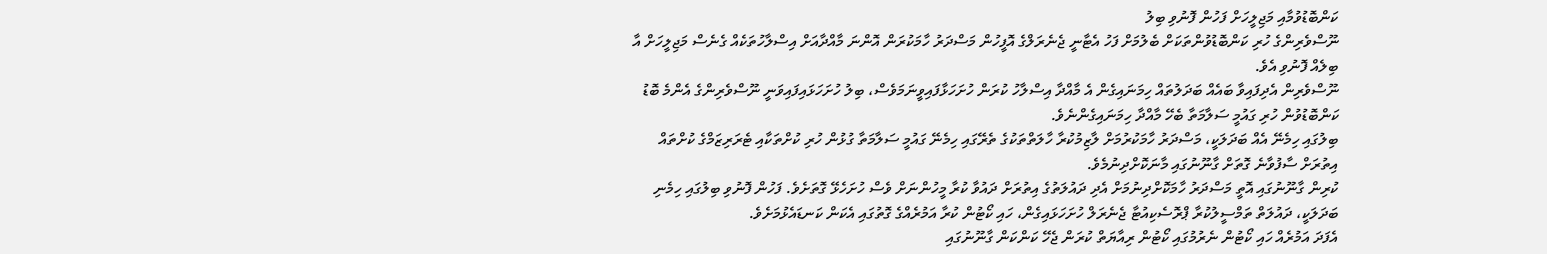ކަންބޮޑުވުމާއި މަޖިލީހަށް ފަހުން ފޮނުވި ބިލު
ނޫސްވެރިންގެ ހުރި ކަންބޮޑުވުންތަކަށް ބެލުމަށް ފަހު އެޓާނީ ޖެނެރަލްގެ އޮފީހުން މަސްދަރު ހާމަކުރަން އޮންނަ މާއްދާއަށް އިސްލާހުތަކެއް ގެނެސް މަޖިލީހަށް އާ ބިލެއް ފޮނުވި އެވެ.
ނޫސްވެރިން އެދިފައިވާ ބައެއް ބަދަލުތައް ހިމަނައިގެން އެ މާއްދާ އިސްލާހު ކުރަން ހުށަހަޅާފައިވީނަމަވެސް، ބިލު ހުށަހަޅައިފައިވަނީ ނޫސްވެރިންގެ އެންމެ ބޮޑު ކަންބޮޑުވުން ހުރި ގައުމީ ސަލާމަތާ ބެހޭ މާއްދާ ހިމަނައިގެންނެވެ.
ބިލުގައި ހިމެނޭ އެއް ބަދަލަކީ، މަސްދަރު ހާމަކުރުމަށް ލާޒިމުކުރާ ހާލަތްތަކުގެ ތެރޭގައި ހިމެނޭ ގައުމީ ސަލާމަތާ ގުޅުން ހުރި ކުށްތަކާއި ޓެރަރިޒަމްގެ ކުށްތައް އިތުރަށް ސާފުވާނެ ގޮތަށް ގާނޫނުގައި މާނަކޮށްދިނުމެވެ.
ކުރިން ގާނޫނުގައި އޮތީ މަސްދަރު ހާމަކޮށްދިނުމަށް އެދި ދައުލަތުގެ އިތުރަށް ދައުވާ ކުރާ މީހުންނަށް ވެސް ހުށަހެޅޭ ގޮތަށެވެ. ފަހުން ފޮނުވި ބިލުގައި ހިމެނި ބަދަލަކީ، ދައުލަތް ތަމްސީލުކުރާ ޕްރޮސެކިއުޓާ ޖެނެރަލް ހުށަހަޅައިގެން، ހައި ކޯޓުން ކުރާ އަމުރެއްގެ ގޮތުގައި އެކަން ކަނޑައެޅުމަށެވެ.
އެފަދަ އަމުރެއް ހައި ކޯޓުން ނެރުމުގައި ކޯޓުން ރިއާޔަތް ކުރަން ޖެހޭ ކަންކަން ގާނޫނުގައި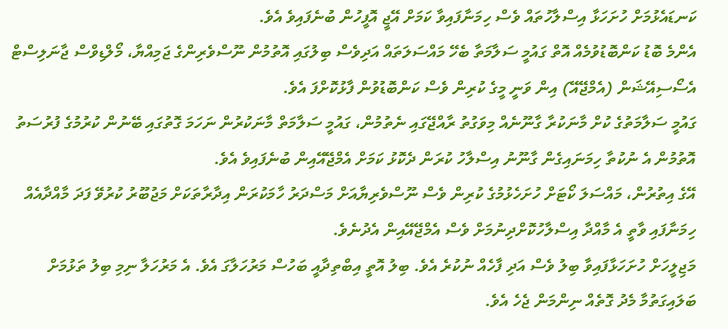ކަނޑައެޅުމަށް ހުށަހަޅާ އިސްލާހުތައް ވެސް ހިމަނާފައިވާ ކަމަށް އޭޖީ އޮފީހުން ބުނެފައިވެ އެވެ.
އެންމެ ބޮޑު ކަންބޮޑުވުމެއް އޮތް ގައުމީ ސަލާމަތާ ބެހޭ މައްސަލަތައް އަދިވެސް ބިލުގައި އޮތުމުން ނޫސްވެރިންގެ ޖަމިއްޔާ، މޯލްޑިވްސް ޖާނަލިސްޓް އެސޯސިއޭޝަން (އެމްޖޭއޭ) އިން ވަނީ މީގެ ކުރިން ވެސް ކަންބޮޑުވުން ފާޅުކޮށްފަ އެވެ.
ގައުމީ ސަލާމަތުގެ ކުށް މާނަކުރާ ގާނޫނެއް މިވަގުތު ރާއްޖޭގައި ނެތުމުން، ގައުމީ ސަލާމަތް މާނަކުރުން ނަހަމަ ގޮތުގައި ބޭނުން ކުރުމުގެ ފުރުސަތު އޮތުމުން އެ ނުކުތާ ހިމަނައިގެން ގާނޫނު އިސްލާހު ކުރަން ދެކޮޅު ކަމަށް އެމްޖޭއޭއިން ބުނެފައިވެ އެވެ.
އޭގެ އިތުރުން، މައްސަލަ ކޯޓަށް ހުށަހެޅުމުގެ ކުރިން ވެސް ނޫސްވެރިޔާއަށް މަސްދަރު ހާމަކުރަން އިދާރާތަކަށް މަޖުބޫރު ކުރުވޭ ފަދަ މާއްދާއެއް ހިމަނާފައި ވާތީ އެ މާއްދާ އިސްލާހުކޮށްދިނުމަށް ވެސް އެމްޖޭއޭއިން އެދުނެވެ.
މަޖިލީހަށް ހުށަހަޅާފައިވާ ބިލު ވެސް އަދި ފާހެއް ނުކުރެ އެވެ. ބިލު އޮތީ އިބްތިދާއީ ބަހުސް މަރުހަލާގަ އެވެ. އެ މަރުހަލާ ނިމި ބިލު ތަޅުމަށް ބަލައިގަތުމާ މެދު ގޮތެއް ނިންމަން ޖެހެ އެވެ.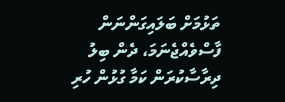ތަޅުމަށް ބަލައިގަންނަން ފާސްވެއްޖެނަމަ، ދެން ބިލު ދިރާސާކުރަން ކަމާ ގުޅުން ހުރި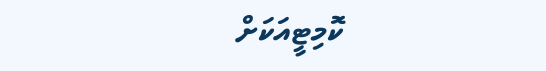ކޮމިޓީއަކަށް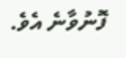ފޮނުވާނެ އެވެ.